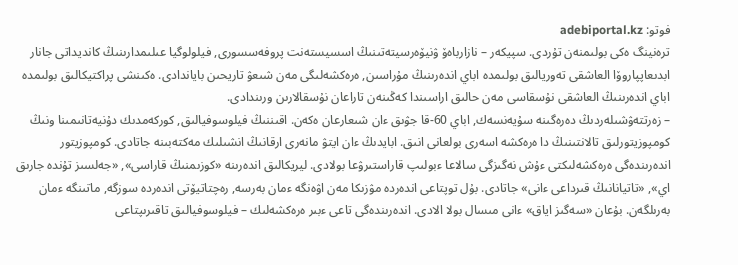فوتو: adebiportal.kz
ترەنينگ ەكى بولىمنەن تۇردى. سپيكەر – نازارباەۆ ۋنيۆەرسيتەتىنىڭ اسسيستەنت پروفەسسورى, فيلولوگيا عىلىمدارىنىڭ كانديداتى جانار ابدىعاپپاروۆا العاشقى تەوريالىق بولىمدە اباي اندەرىنىڭ مۇراسىن, ەرەكشەلىگى مەن شىعۋ تاريحىن باياندادى. ەكىنشى پراكتيكالىق بولىمدە اباي اندەرىنىڭ العاشقى نۇسقاسى مەن حالىق اراسىندا كەڭىنەن تاراعان نۇسقالارىن ورىندادى.
– زەرتتەۋشىلەردىڭ دەرەگىنە سۇيەنسەك, اباي 60-قا جۋىق ءان شىعارعان ەكەن. اقىننىڭ فيلوسوفيالىق, كوركەمدىك دۇنيەتانىمىنا ونىڭ كومپوزيتورلىق تالانتىنىڭ دا ەرەكشە اسەرى بولعانى انىق. ابايدىڭ ءان ايتۋ مانەرى ارقانىڭ انشىلىك مەكتەبىنە جاتادى. كومپوزيتور اندەرىندەگى ەرەكشەلىكتى ءۇش نەگىزگى سالاعا ءبولىپ قاراستىرۋعا بولادى. ليريكالىق اندەرىنە «كوزىمنىڭ قاراسى», «جەلسىز تۇندە جارىق اي», «تاتيانانىڭ قىرداعى ءانى» جاتادى. بۇل توپتاعى اندەردە مۋزىكا مەن اۋەنگە ءمان بەرسە, رەچتاتيۆتى اندەردە سوزگە, ماتىنگە ءمان بەرىلگەن. بۇعان «سەگىز اياق» ءانى مىسال بولا الادى. اندەرىندەگى تاعى ءبىر ەرەكشەلىك – فيلوسوفيالىق تاقىرىپتاعى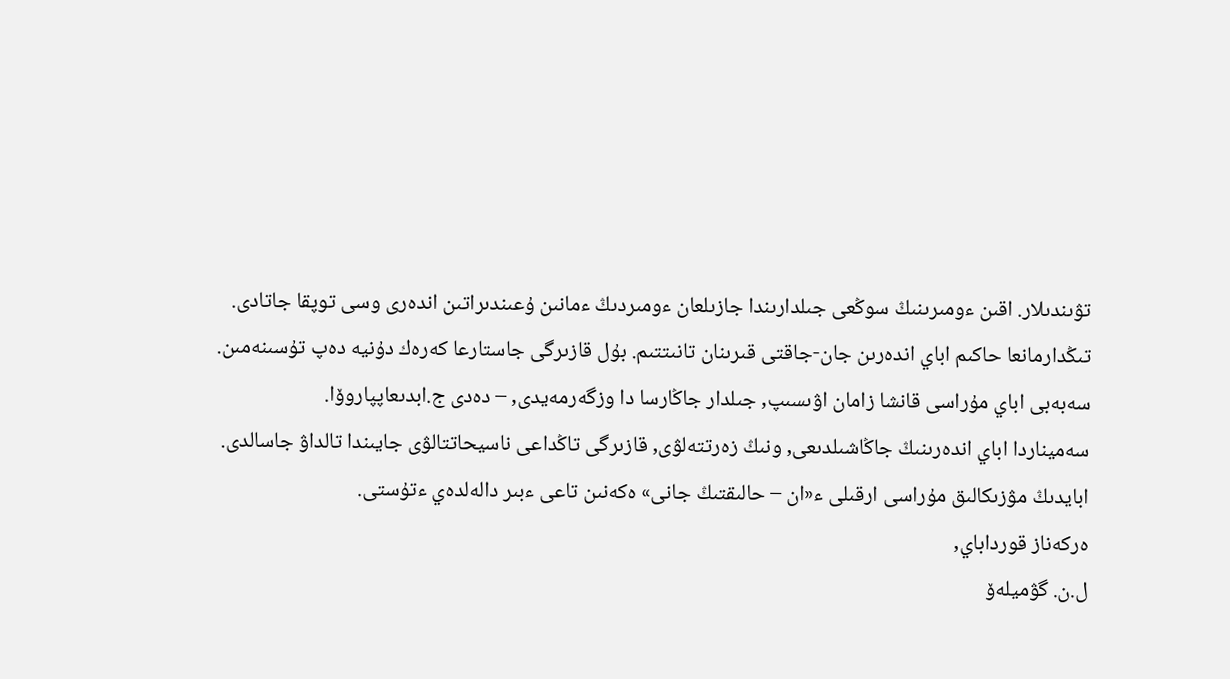تۋىندىلار. اقىن ءومىرىنىڭ سوڭعى جىلدارىندا جازىلعان ءومىردىڭ ءمانىن ۇعىندىراتىن اندەرى وسى توپقا جاتادى. تىڭدارمانعا حاكىم اباي اندەرىن جان-جاقتى قىرىنان تانىتتىم. بۇل قازىرگى جاستارعا كەرەك دۇنيە دەپ تۇسىنەمىن. سەبەبى اباي مۇراسى قانشا زامان اۋىسىپ, جىلدار جاڭارسا دا وزگەرمەيدى, – دەدى ج.ابدىعاپپاروۆا.
سەميناردا اباي اندەرىنىڭ جاڭاشىلدىعى, ونىڭ زەرتتەلۋى, قازىرگى تاڭداعى ناسيحاتتالۋى جايىندا تالداۋ جاسالدى. ابايدىڭ مۋزىكالىق مۇراسى ارقىلى ء«ان – حالىقتىڭ جانى» ەكەنىن تاعى ءبىر دالەلدەي ءتۇستى.
ەركەناز قورداباي,
ل.ن. گۋميلەۆ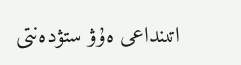اتىنداعى ەۇۋ ستۋدەنتى